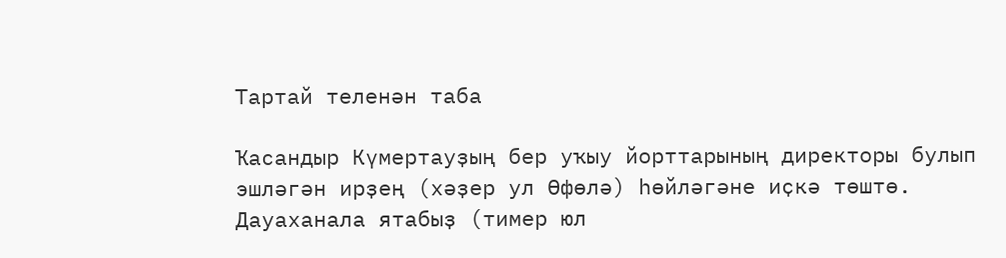Тартай теленән таба

Ҡасандыр Күмертауҙың бер уҡыу йорттарының директоры булып эшләгән ирҙең (хәҙер ул Өфөлә) һөйләгәне иҫкә төштө. Дауаханала ятабыҙ (тимер юл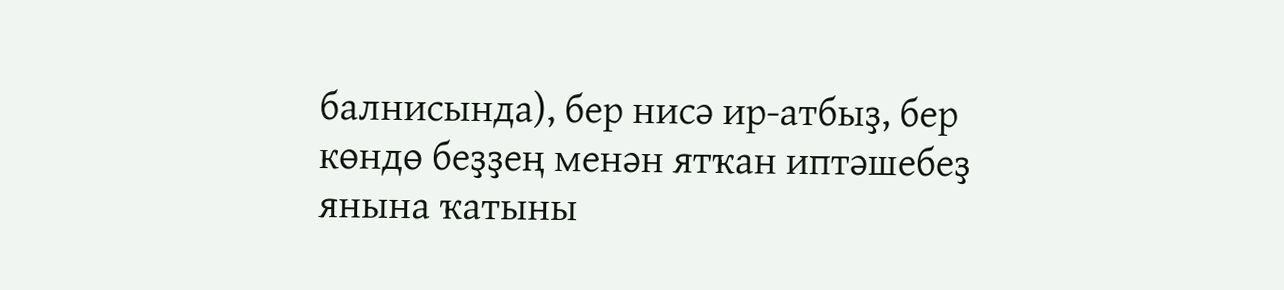балнисында), бер нисә ир-атбыҙ, бер көндө беҙҙең менән ятҡан иптәшебеҙ янына ҡатыны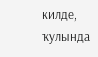килде, ҡулында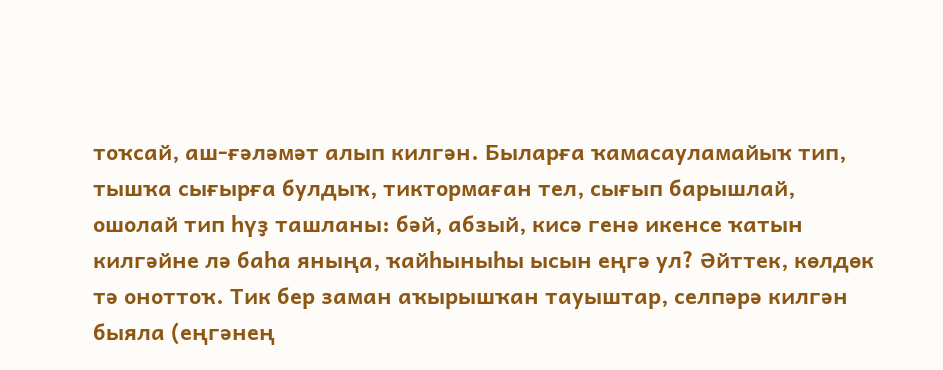тоҡсай, аш-ғәләмәт алып килгән. Быларға ҡамасауламайыҡ тип, тышҡа сығырға булдыҡ, тиктормаған тел, сығып барышлай, ошолай тип һүҙ ташланы: бәй, абзый, кисә генә икенсе ҡатын килгәйне лә баһа яныңа, ҡайһыныһы ысын еңгә ул? Әйттек, көлдөк тә оноттоҡ. Тик бер заман аҡырышҡан тауыштар, селпәрә килгән быяла (еңгәнең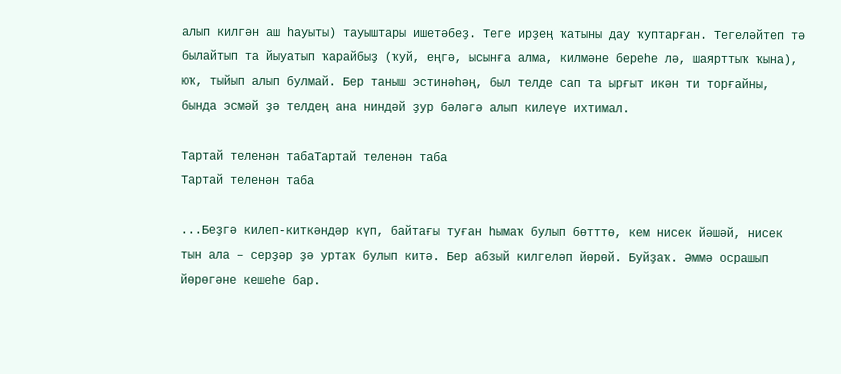алып килгән аш һауыты) тауыштары ишетәбеҙ. Теге ирҙең ҡатыны дау ҡуптарған. Тегеләйтеп тә былайтып та йыуатып ҡарайбыҙ (ҡуй, еңгә, ысынға алма, килмәне береһе лә, шаярттыҡ ҡына), юҡ, тыйып алып булмай. Бер таныш эстинәһәң, был телде сап та ырғыт икән ти торғайны, бында эсмәй ҙә телдең ана ниндәй ҙур бәләгә алып килеүе ихтимал.

Тартай теленән табаТартай теленән таба
Тартай теленән таба

...Беҙгә килеп-киткәндәр күп, байтағы туған һымаҡ булып бөтттө, кем нисек йәшәй, нисек тын ала – серҙәр ҙә уртаҡ булып китә. Бер абзый килгеләп йөрөй. Буйҙаҡ. Әммә осрашып йөрөгәне кешеһе бар.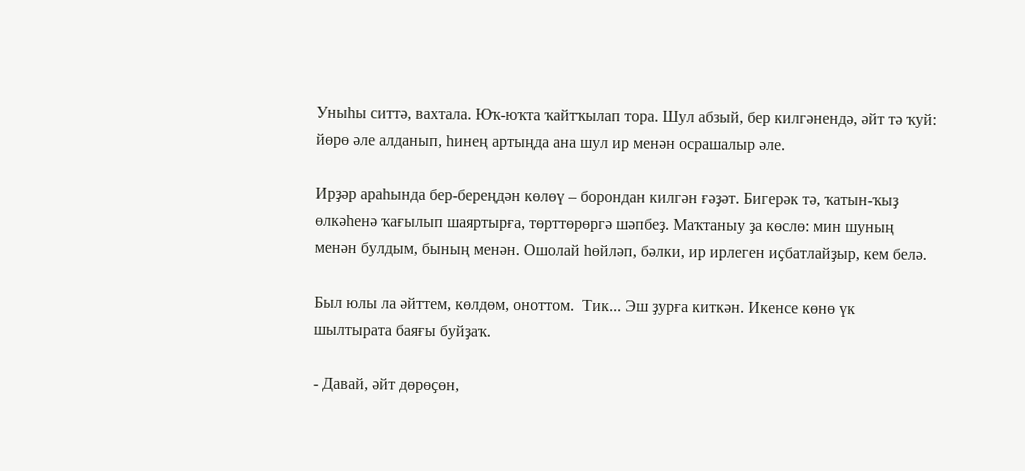Уныһы ситтә, вахтала. Юҡ-юҡта ҡайтҡылап тора. Шул абзый, бер килгәнендә, әйт тә ҡуй: йөрө әле алданып, һинең артыңда ана шул ир менән осрашалыр әле.

Ирҙәр араһында бер-береңдән көлөү – борондан килгән ғәҙәт. Бигерәк тә, ҡатын-ҡыҙ өлкәһенә ҡағылып шаяртырға, төрттөрөргә шәпбеҙ. Маҡтаныу ҙа көслө: мин шуның менән булдым, бының менән. Ошолай һөйләп, бәлки, ир ирлеген иҫбатлайҙыр, кем белә.

Был юлы ла әйттем, көлдөм, оноттом.  Тик... Эш ҙурға киткән. Икенсе көнө үк шылтырата баяғы буйҙаҡ.

- Давай, әйт дөрөҫөн,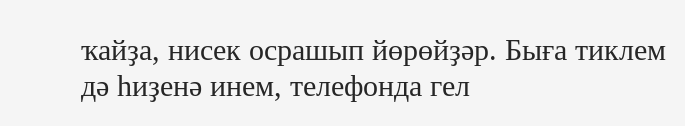ҡайҙа, нисек осрашып йөрөйҙәр. Быға тиклем дә һиҙенә инем, телефонда гел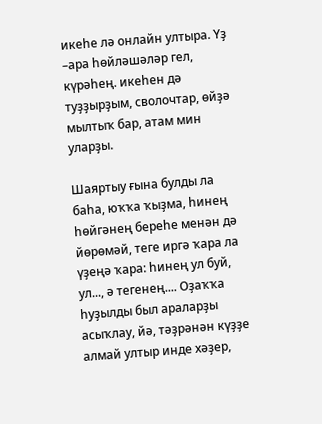икеһе лә онлайн ултыра. Үҙ –ара һөйләшәләр гел, күрәһең. икеһен дә туҙҙырҙым, сволочтар, өйҙә мылтыҡ бар, атам мин уларҙы.

Шаяртыу ғына булды ла баһа, юҡҡа ҡыҙма, һинең һөйгәнең береһе менән дә йөрөмәй, теге иргә ҡара ла үҙеңә ҡара: һинең ул буй, ул..., ә тегенең.... Оҙаҡҡа һуҙылды был араларҙы асыҡлау, йә, тәҙрәнән күҙҙе алмай ултыр инде хәҙер,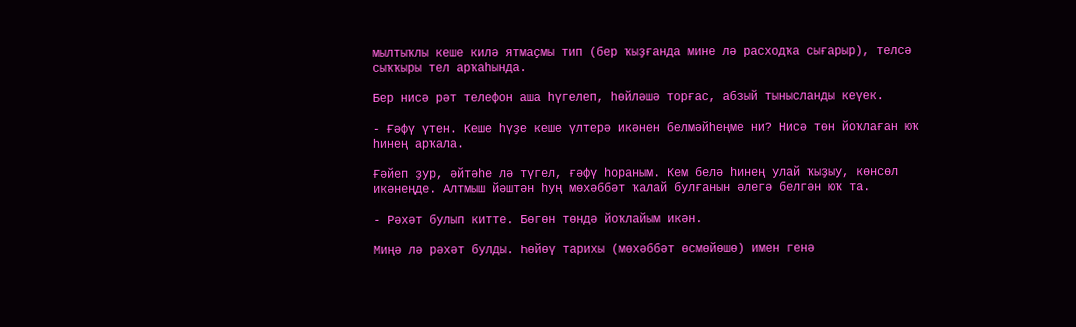мылтыҡлы кеше килә ятмаҫмы тип (бер ҡыҙғанда мине лә расходҡа сығарыр), телсә сыҡҡыры тел арҡаһында.

Бер нисә рәт телефон аша һүгелеп, һөйләшә торғас, абзый тынысланды кеүек.

- Ғәфү үтен. Кеше һүҙе кеше үлтерә икәнен белмәйһеңме ни? Нисә төн йоҡлаған юҡ һинең арҡала.

Ғәйеп ҙур, әйтәһе лә түгел, ғәфү һораным. Кем белә һинең улай ҡыҙыу, көнсөл икәнеңде. Алтмыш йәштән һуң мөхәббәт ҡалай булғанын әлегә белгән юҡ та.

- Рәхәт булып китте. Бөгөн төндә йоҡлайым икән.

Миңә лә рәхәт булды. Һөйөү тарихы (мөхәббәт өсмөйөшө) имен генә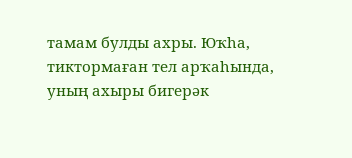тамам булды ахры. Юҡһа, тиктормаған тел арҡаһында, уның ахыры бигерәк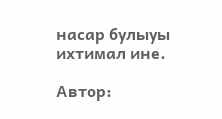насар булыуы ихтимал ине.

Автор: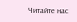Читайте нас